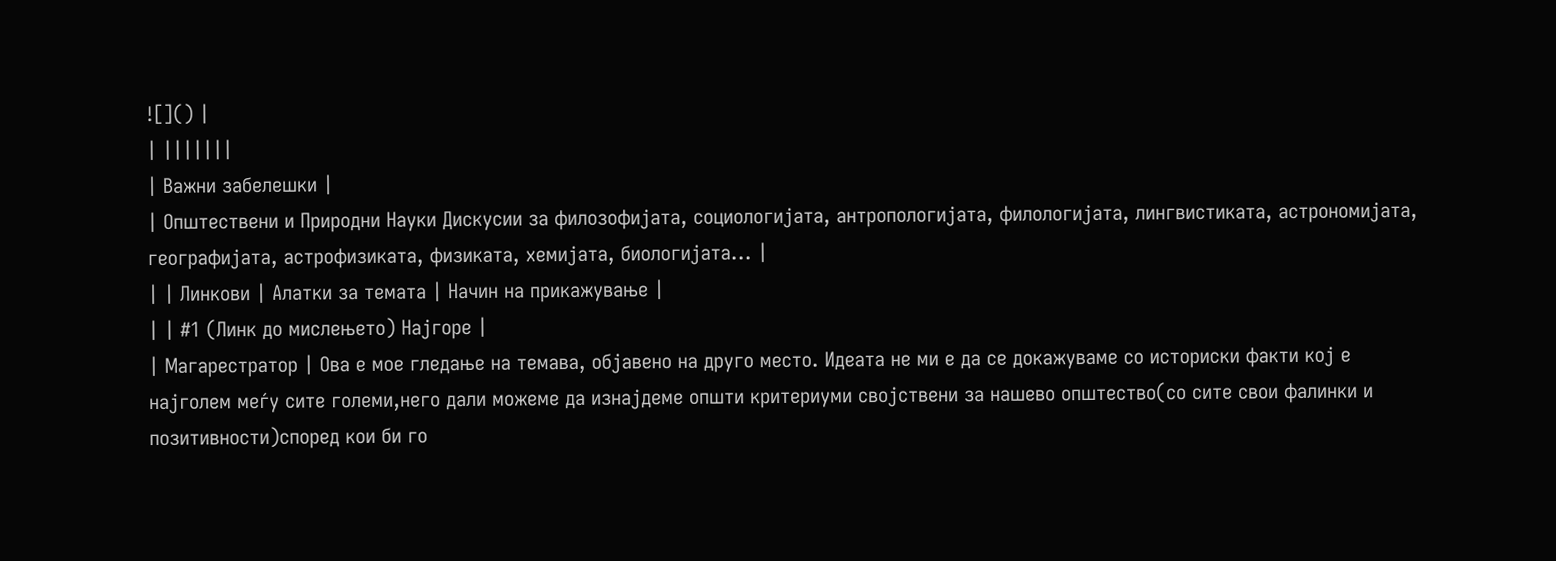![]() |
| |||||||
| Важни забелешки |
| Општествени и Природни Науки Дискусии за филозофијата, социологијата, антропологијата, филологијата, лингвистиката, астрономијата, географијата, астрофизиката, физиката, хемијата, биологијата... |
| | Линкови | Алатки за темата | Начин на прикажување |
| | #1 (Линк до мислењето) Најгоре |
| Магарестратор | Ова е мое гледање на темава, објавено на друго место. Идеата не ми е да се докажуваме со историски факти кој е најголем меѓу сите големи,него дали можеме да изнајдеме општи критериуми својствени за нашево општество(со сите свои фалинки и позитивности)според кои би го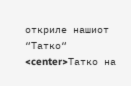откриле нашиот “Татко“ <center>Татко на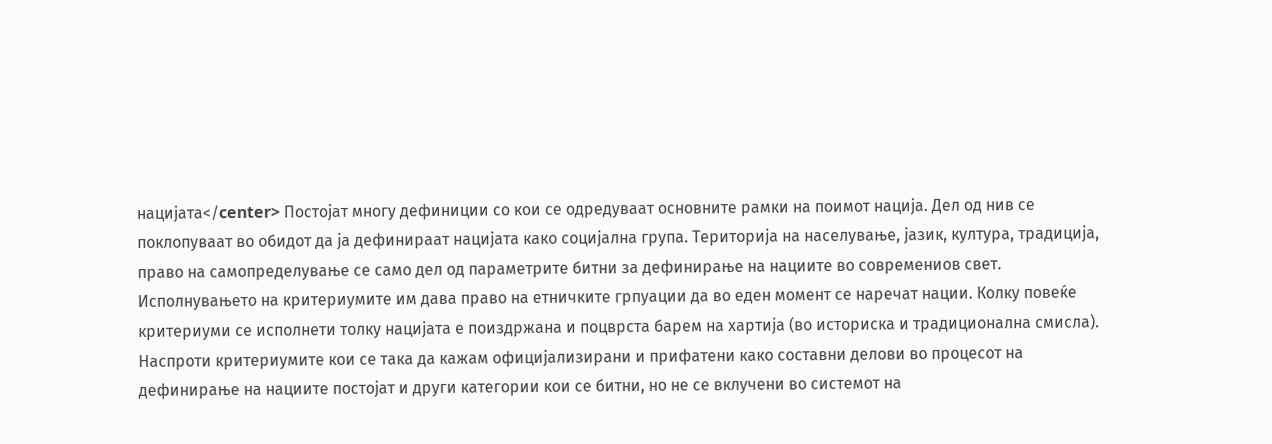нацијата</center> Постојат многу дефиниции со кои се одредуваат основните рамки на поимот нација. Дел од нив се поклопуваат во обидот да ја дефинираат нацијата како социјална група. Територија на населување, јазик, култура, традиција, право на самопределување се само дел од параметрите битни за дефинирање на нациите во современиов свет. Исполнувањето на критериумите им дава право на етничките грпуации да во еден момент се наречат нации. Колку повеќе критериуми се исполнети толку нацијата е поиздржана и поцврста барем на хартија (во историска и традиционална смисла). Наспроти критериумите кои се така да кажам официјализирани и прифатени како составни делови во процесот на дефинирање на нациите постојат и други категории кои се битни, но не се вклучени во системот на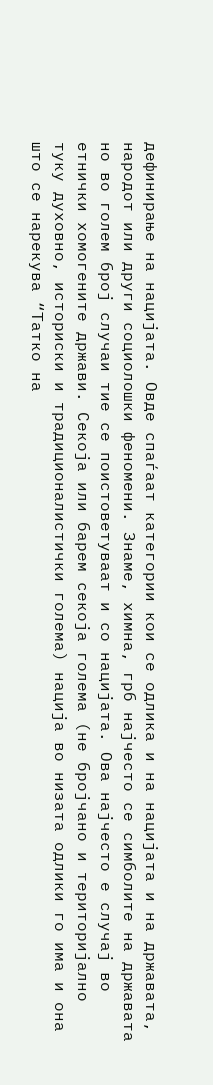дефинирање на нацијата. Овде спаѓаат категории кои се одлика и на нацијата и на државата, народот или други социолошки феномени. Знаме, химна, грб најчесто се симболите на државата но во голем број случаи тие се поистоветуваат и со нацијата. Ова најчесто е случај во етнички хомогените држави. Секоја или барем секоја голема (не бројчано и територијално туку духовно, историски и традиционалистички голема) нација во низата одлики го има и она што се нарекува “Татко на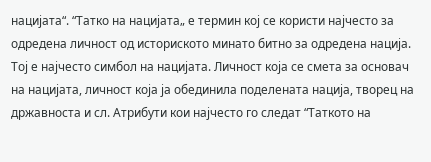нацијата“. “Татко на нацијата„ е термин кој се користи најчесто за одредена личност од историското минато битно за одредена нација. Тој е најчесто симбол на нацијата. Личност која се смета за основач на нацијата, личност која ја обединила поделената нација, творец на државноста и сл. Атрибути кои најчесто го следат “Таткото на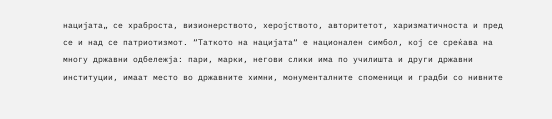нацијата„ се храброста, визионерството, херојството, авторитетот, харизматичноста и пред се и над се патриотизмот. “Таткото на нацијата“ е национален симбол, кој се среќава на многу државни одбележја: пари, марки, негови слики има по училишта и други државни институции, имаат место во државните химни, монументалните споменици и градби со нивните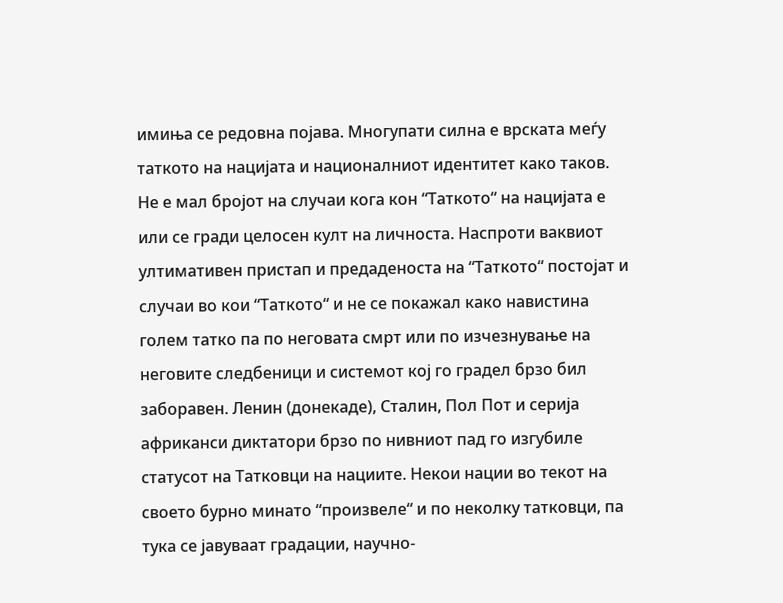имиња се редовна појава. Многупати силна е врската меѓу таткото на нацијата и националниот идентитет како таков. Не е мал бројот на случаи кога кон “Таткото“ на нацијата е или се гради целосен култ на личноста. Наспроти ваквиот ултимативен пристап и предаденоста на “Таткото“ постојат и случаи во кои “Таткото“ и не се покажал како навистина голем татко па по неговата смрт или по изчезнување на неговите следбеници и системот кој го градел брзо бил заборавен. Ленин (донекаде), Сталин, Пол Пот и серија африканси диктатори брзо по нивниот пад го изгубиле статусот на Татковци на нациите. Некои нации во текот на своето бурно минато “произвеле“ и по неколку татковци, па тука се јавуваат градации, научно-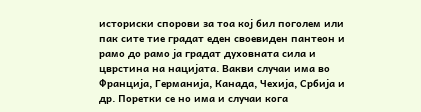историски спорови за тоа кој бил поголем или пак сите тие градат еден своевиден пантеон и рамо до рамо ја градат духовната сила и цврстина на нацијата. Вакви случаи има во Франција, Германија, Канада, Чехија, Србија и др. Поретки се но има и случаи кога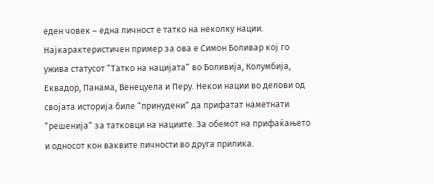еден човек – една личност е татко на неколку нации. Најкарактеристичен пример за ова е Симон Боливар кој го ужива статусот “Татко на нацијата“ во Боливија, Колумбија, Еквадор, Панама, Венецуела и Перу. Некои нации во делови од својата историја биле “принудени“ да прифатат наметнати “решенија“ за татковци на нациите. За обемот на прифаќањето и односот кон ваквите личности во друга прилика.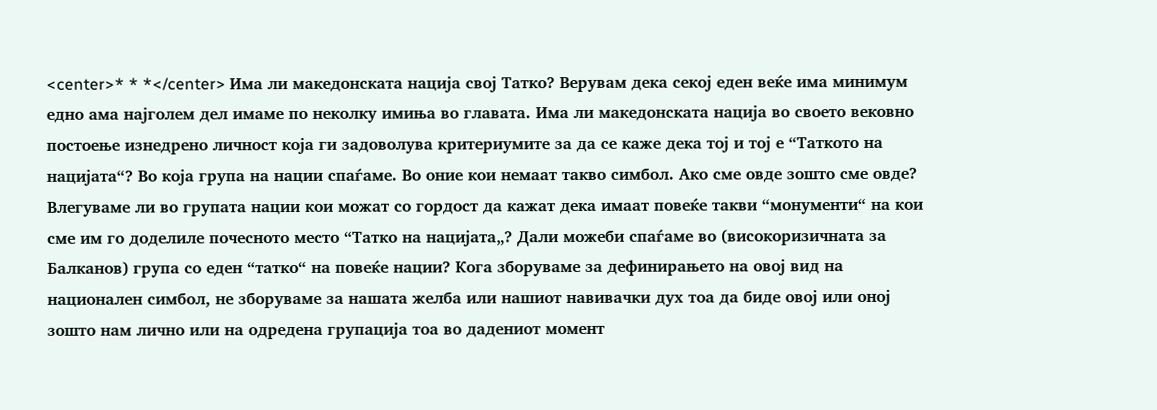<center>* * *</center> Има ли македонската нација свој Татко? Верувам дека секој еден веќе има минимум едно ама најголем дел имаме по неколку имиња во главата. Има ли македонската нација во своето вековно постоење изнедрено личност која ги задоволува критериумите за да се каже дека тој и тој е “Таткото на нацијата“? Во која група на нации спаѓаме. Во оние кои немаат такво симбол. Ако сме овде зошто сме овде? Влегуваме ли во групата нации кои можат со гордост да кажат дека имаат повеќе такви “монументи“ на кои сме им го доделиле почесното место “Татко на нацијата„? Дали можеби спаѓаме во (високоризичната за Балканов) група со еден “татко“ на повеќе нации? Кога зборуваме за дефинирањето на овој вид на национален симбол, не зборуваме за нашата желба или нашиот навивачки дух тоа да биде овој или оној зошто нам лично или на одредена групација тоа во дадениот момент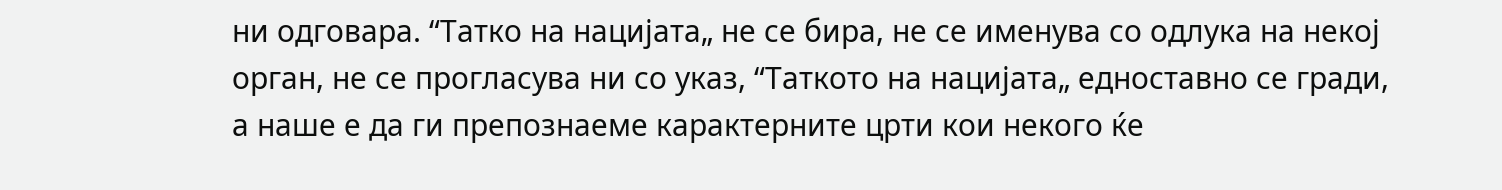ни одговара. “Татко на нацијата„ не се бира, не се именува со одлука на некој орган, не се прогласува ни со указ, “Таткото на нацијата„ едноставно се гради, а наше е да ги препознаеме карактерните црти кои некого ќе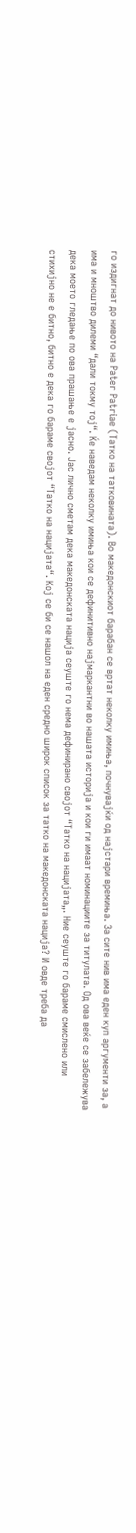го издигнат до нивото на Pater Patriae (Татко на татковината). Во македонскиот барабан се вртат неколку имиња, почнувајќи од најстари времиња. За сите нив има еден куп аргументи за, а има и мноштво дилеми “дали токму тој“. Ќе наведам неколку имиња кои се дефинитивно најмаркантни во нашата историја и кои ги имаат номинациите за титулата. Од ова веќе се забележува дека моето гледање по ова прашање е јасно. Јас лично сметам дека македонската нација сеуште го нема дефинирано својот “Татко на нацијата„. Ние сеуште го бараме смислено или стихијно не е битно, битно е дека го бараме својот “Татко на нацијата“. Кој се би се нашол на еден средно широк список за татко на македонската нација? И овде треба да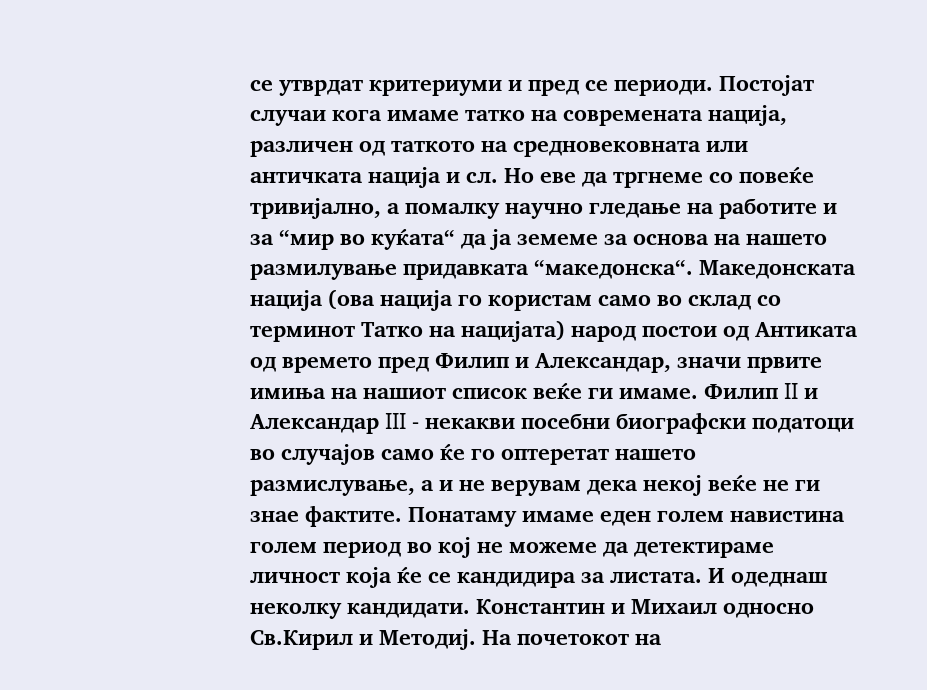се утврдат критериуми и пред се периоди. Постојат случаи кога имаме татко на современата нација, различен од таткото на средновековната или античката нација и сл. Но еве да тргнеме со повеќе тривијално, а помалку научно гледање на работите и за “мир во куќата“ да ја земеме за основа на нашето размилување придавката “македонска“. Македонската нација (ова нација го користам само во склад со терминот Татко на нацијата) народ постои од Антиката од времето пред Филип и Александар, значи првите имиња на нашиот список веќе ги имаме. Филип II и Александар III - некакви посебни биографски податоци во случајов само ќе го оптеретат нашето размислување, а и не верувам дека некој веќе не ги знае фактите. Понатаму имаме еден голем навистина голем период во кој не можеме да детектираме личност која ќе се кандидира за листата. И одеднаш неколку кандидати. Константин и Михаил односно Св.Кирил и Методиј. На почетокот на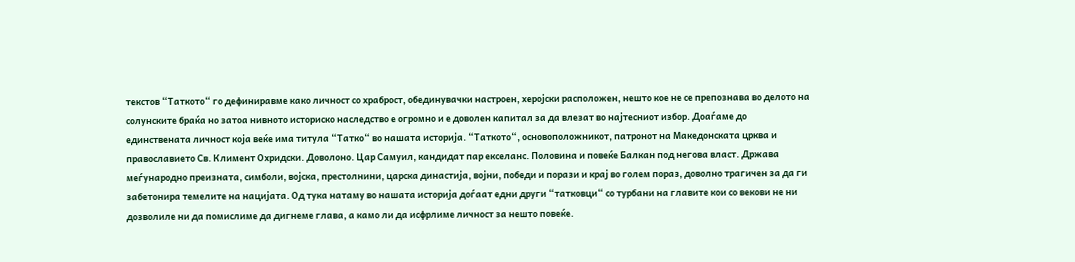текстов “Таткото“ го дефиниравме како личност со храброст, обединувачки настроен, херојски расположен, нешто кое не се препознава во делото на солунските браќа но затоа нивното историско наследство е огромно и е доволен капитал за да влезат во најтесниот избор. Доаѓаме до единствената личност која веќе има титула “Татко“ во нашата историја. “Таткото“, основоположникот, патронот на Македонската црква и православието Св. Климент Охридски. Доволоно. Цар Самуил, кандидат пар екселанс. Половина и повеќе Балкан под негова власт. Држава меѓународно преизната, симболи, војска, престолнини, царска династија, војни, победи и порази и крај во голем пораз, доволно трагичен за да ги забетонира темелите на нацијата. Од тука натаму во нашата историја доѓаат едни други “татковци“ со турбани на главите кои со векови не ни дозволиле ни да помислиме да дигнеме глава, а камо ли да исфрлиме личност за нешто повеќе.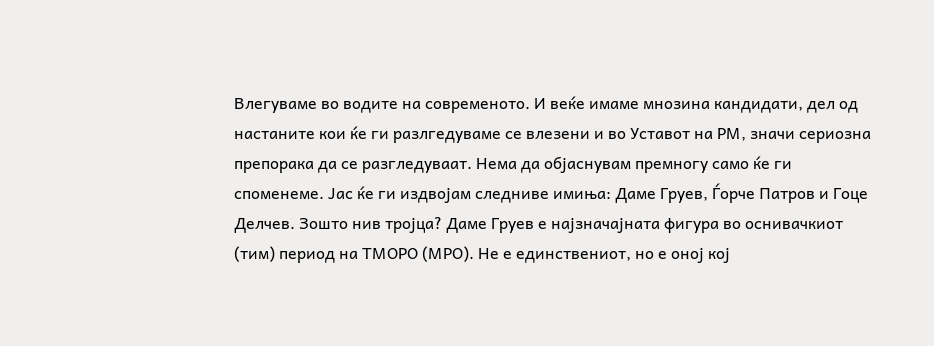Влегуваме во водите на современото. И веќе имаме мнозина кандидати, дел од настаните кои ќе ги разлгедуваме се влезени и во Уставот на РМ, значи сериозна препорака да се разгледуваат. Нема да објаснувам премногу само ќе ги споменеме. Јас ќе ги издвојам следниве имиња: Даме Груев, Ѓорче Патров и Гоце Делчев. Зошто нив тројца? Даме Груев е најзначајната фигура во оснивачкиот (тим) период на ТМОРО (МРО). Не е единствениот, но е оној кој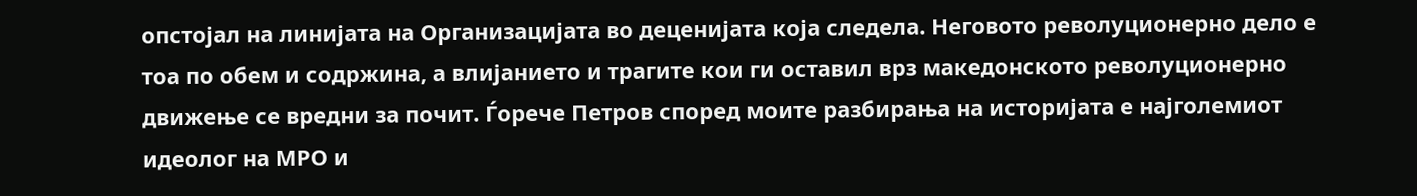опстојал на линијата на Организацијата во деценијата која следела. Неговото револуционерно дело е тоа по обем и содржина, а влијанието и трагите кои ги оставил врз македонското револуционерно движење се вредни за почит. Ѓорече Петров според моите разбирања на историјата е најголемиот идеолог на МРО и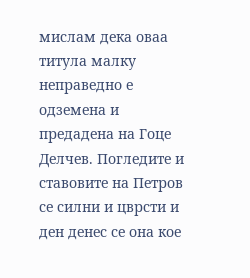мислам дека оваа титула малку неправедно е одземена и предадена на Гоце Делчев. Погледите и ставовите на Петров се силни и цврсти и ден денес се она кое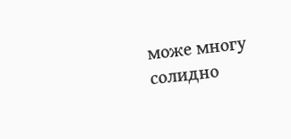може многу солидно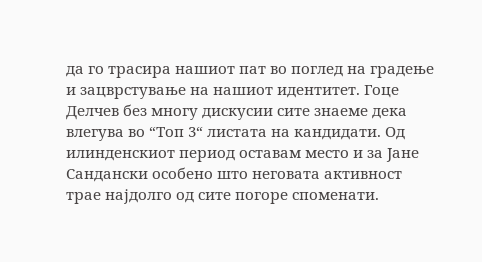да го трасира нашиот пат во поглед на градење и зацврстување на нашиот идентитет. Гоце Делчев без многу дискусии сите знаеме дека влегува во “Топ 3“ листата на кандидати. Од илинденскиот период оставам место и за Јане Сандански особено што неговата активност трае најдолго од сите погоре споменати.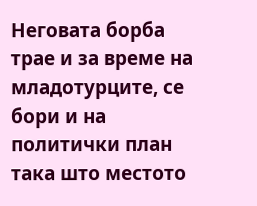Неговата борба трае и за време на младотурците, се бори и на политички план така што местото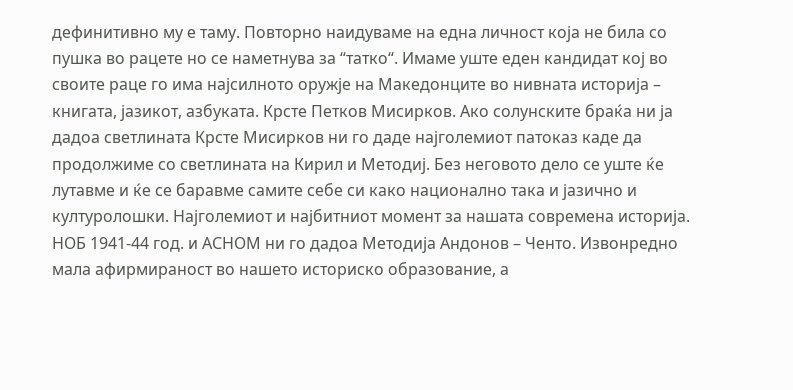дефинитивно му е таму. Повторно наидуваме на една личност која не била со пушка во рацете но се наметнува за “татко“. Имаме уште еден кандидат кој во своите раце го има најсилното оружје на Македонците во нивната историја – книгата, јазикот, азбуката. Крсте Петков Мисирков. Ако солунските браќа ни ја дадоа светлината Крсте Мисирков ни го даде најголемиот патоказ каде да продолжиме со светлината на Кирил и Методиј. Без неговото дело се уште ќе лутавме и ќе се баравме самите себе си како национално така и јазично и културолошки. Најголемиот и најбитниот момент за нашата современа историја. НОБ 1941-44 год. и АСНОМ ни го дадоа Методија Андонов – Ченто. Извонредно мала афирмираност во нашето историско образование, а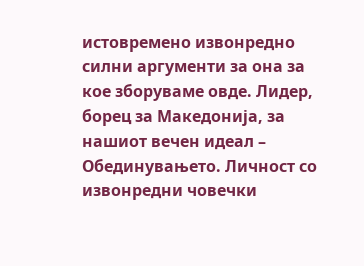истовремено извонредно силни аргументи за она за кое зборуваме овде. Лидер, борец за Македонија, за нашиот вечен идеал – Обединувањето. Личност со извонредни човечки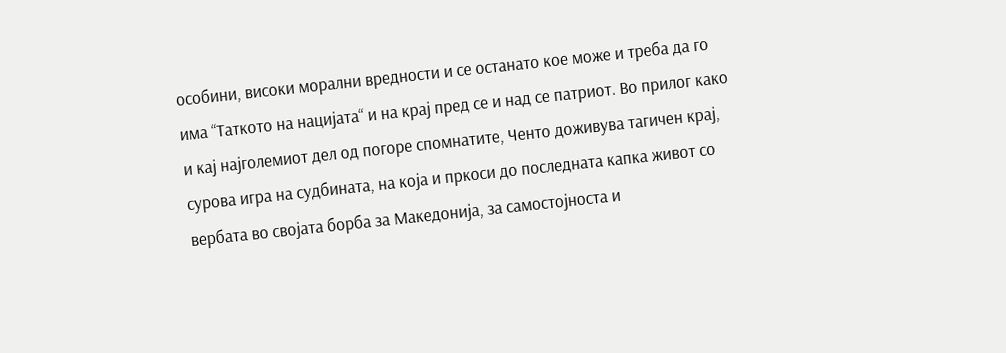особини, високи морални вредности и се останато кое може и треба да го има “Таткото на нацијата“ и на крај пред се и над се патриот. Во прилог како и кај најголемиот дел од погоре спомнатите, Ченто доживува тагичен крај, сурова игра на судбината, на која и пркоси до последната капка живот со вербата во својата борба за Македонија, за самостојноста и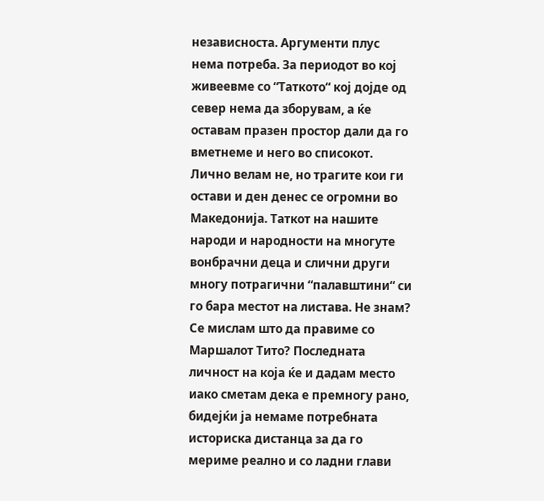независноста. Аргументи плус нема потреба. За периодот во кој живеевме со “Таткото“ кој дојде од север нема да зборувам, а ќе оставам празен простор дали да го вметнеме и него во списокот. Лично велам не, но трагите кои ги остави и ден денес се огромни во Македонија. Таткот на нашите народи и народности на многуте вонбрачни деца и слични други многу потрагични “палавштини“ си го бара местот на листава. Не знам? Се мислам што да правиме со Маршалот Тито? Последната личност на која ќе и дадам место иако сметам дека е премногу рано, бидејќи ја немаме потребната историска дистанца за да го мериме реално и со ладни глави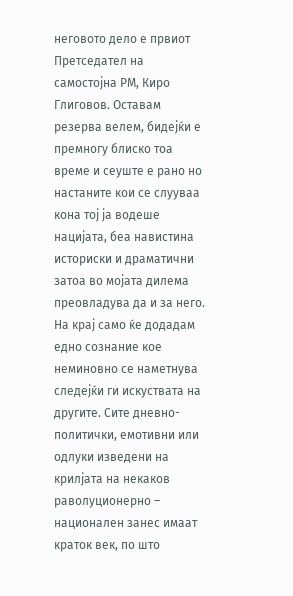неговото дело е првиот Претседател на самостојна РМ, Киро Глиговов. Оставам резерва велем, бидејќи е премногу блиско тоа време и сеуште е рано но настаните кои се слууваа кона тој ја водеше нацијата, беа навистина историски и драматични затоа во мојата дилема преовладува да и за него. На крај само ќе додадам едно сознание кое неминовно се наметнува следејќи ги искуствата на другите. Сите дневно-политички, емотивни или одлуки изведени на крилјата на некаков раволуционерно – национален занес имаат краток век, по што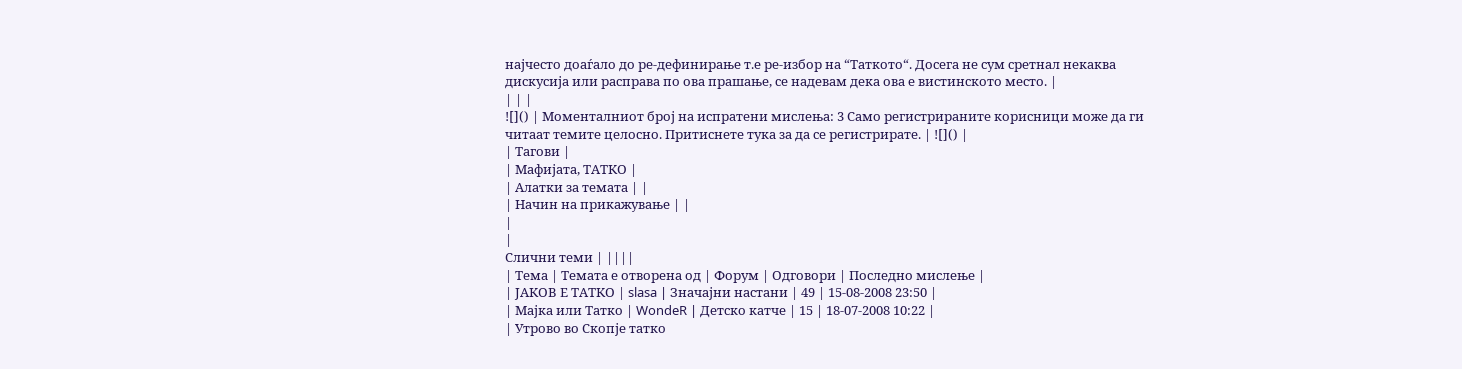најчесто доаѓало до ре-дефинирање т.е ре-избор на “Таткото“. Досега не сум сретнал некаква дискусија или расправа по ова прашање, се надевам дека ова е вистинското место. |
| | |
![]() | Моменталниот број на испратени мислења: 3 Само регистрираните корисници може да ги читаат темите целосно. Притиснете тука за да се регистрирате. | ![]() |
| Тагови |
| Мафијата, ТАТКО |
| Алатки за темата | |
| Начин на прикажување | |
|
|
Слични теми | ||||
| Тема | Темата е отворена од | Форум | Одговори | Последно мислење |
| ЈАКОВ Е ТАТКО | slasa | Значајни настани | 49 | 15-08-2008 23:50 |
| Мајка или Татко | WondeR | Детско катче | 15 | 18-07-2008 10:22 |
| Утрово во Скопје татко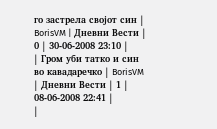го застрела својот син | BorisVM | Дневни Вести | 0 | 30-06-2008 23:10 |
| Гром уби татко и син во кавадаречко | BorisVM | Дневни Вести | 1 | 08-06-2008 22:41 |
|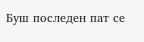Буш последен пат се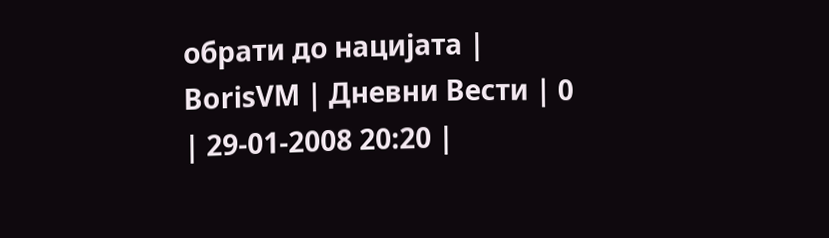обрати до нацијата | BorisVM | Дневни Вести | 0 | 29-01-2008 20:20 |